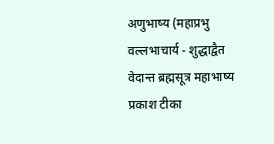अणुभाष्य (महाप्रभु वल्लभाचार्य - शुद्धाद्वैत वेदान्त ब्रह्मसूत्र महाभाष्य प्रकाश टीका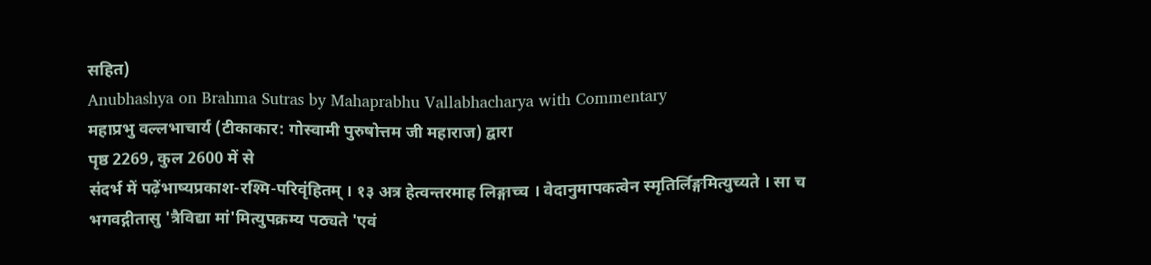सहित)
Anubhashya on Brahma Sutras by Mahaprabhu Vallabhacharya with Commentary
महाप्रभु वल्लभाचार्य (टीकाकार: गोस्वामी पुरुषोत्तम जी महाराज) द्वारा
पृष्ठ 2269, कुल 2600 में से
संदर्भ में पढ़ेंभाष्यप्रकाश-रश्मि-परिवृंहितम् । १३ अत्र हेत्वन्तरमाह लिङ्गाच्च । वेदानुमापकत्वेन स्मृतिर्लिङ्गमित्युच्यते । सा च भगवद्गीतासु 'त्रैविद्या मां'मित्युपक्रम्य पठ्यते 'एवं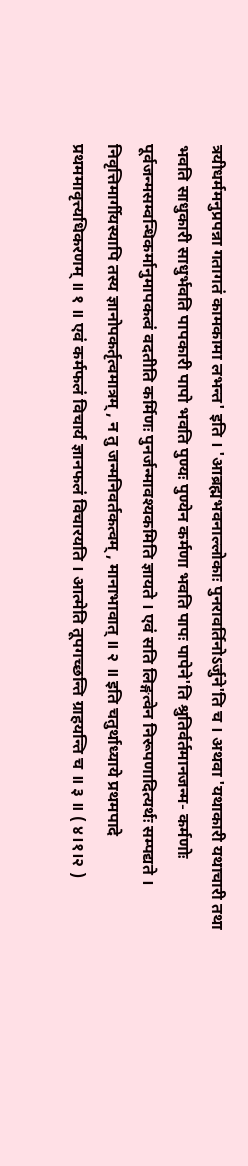त्रयीधर्ममनुप्रपन्ना गतागतं कामकामा लभन्त' इति । 'आब्रह्मभवनाल्लोकाः पुनरावर्तिनोऽर्जुने'ति च । अथवा 'यथाकारी यथाचारी तथा भवति साधुकारी साधुर्भवति पापकारी पापो भवति पुण्यः पुण्येन कर्मणा भवति पापः पापेने'ति श्रुतिर्वर्तमानजन्म- कर्मणोः पूर्वजन्मसम्वन्धिकर्मानुमापकत्वं वदतीति कर्मिणः पुनर्जन्मावश्यकमिति ज्ञायते । एवं सति लिङ्गत्वेन निरूपणादित्यर्थः सम्पद्यते । निवृत्तिमार्गीयस्यापि तस्य ज्ञानोपकर्तृत्वमात्रम् , न तु जन्मनिवर्तकत्वम् , मानाभावात् ॥ २ ॥ इति चतुर्थाध्याये प्रथमपादे प्रथममावृत्त्यधिकरणम् ॥ १ ॥ एवं कर्मफलं विचार्य ज्ञानफलं विचारयति । आत्मेति तूपगच्छन्ति ग्राहयन्ति च ॥ ३ ॥ ( ४।१।२ )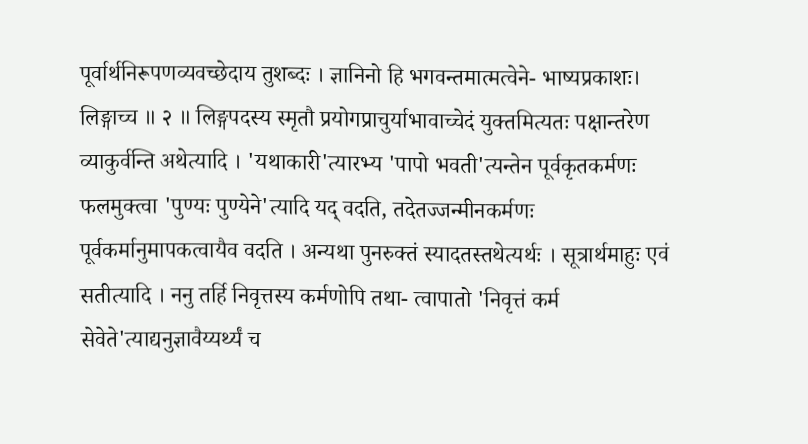पूर्वार्थनिरूपणव्यवच्छेदाय तुशब्दः । ज्ञानिनो हि भगवन्तमात्मत्वेने- भाष्यप्रकाशः। लिङ्गाच्च ॥ २ ॥ लिङ्गपदस्य स्मृतौ प्रयोगप्राचुर्याभावाच्चेदं युक्तमित्यतः पक्षान्तरेण व्याकुर्वन्ति अथेत्यादि । 'यथाकारी'त्यारभ्य 'पापो भवती'त्यन्तेन पूर्वकृतकर्मणः फलमुक्त्वा 'पुण्यः पुण्येने'त्यादि यद् वदति, तदेतज्जन्मीनकर्मणः पूर्वकर्मानुमापकत्वायैव वदति । अन्यथा पुनरुक्तं स्यादतस्तथेत्यर्थः । सूत्रार्थमाहुः एवं सतीत्यादि । ननु तर्हि निवृत्तस्य कर्मणोपि तथा- त्वापातो 'निवृत्तं कर्म सेवेते'त्याद्यनुज्ञावैय्यर्थ्यं च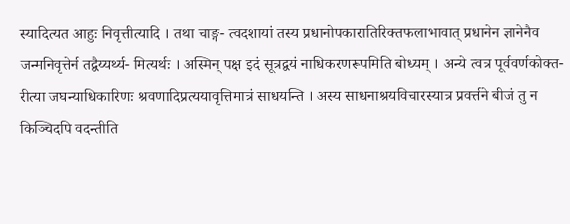स्यादित्यत आहुः निवृत्तीत्यादि । तथा चाङ्ग- त्वदशायां तस्य प्रधानोपकारातिरिक्तफलाभावात् प्रधानेन ज्ञानेनैव जन्मनिवृत्तेर्न तद्वैय्यर्थ्य- मित्यर्थः । अस्मिन् पक्ष इदं सूत्रद्वयं नाधिकरणरूपमिति बोध्यम् । अन्ये त्वत्र पूर्ववर्णकोक्त- रीत्या जघन्याधिकारिणः श्रवणादिप्रत्ययावृत्तिमात्रं साधयन्ति । अस्य साधनाश्रयविचारस्यात्र प्रवर्त्तने बीजं तु न किञ्चिदपि वदन्तीति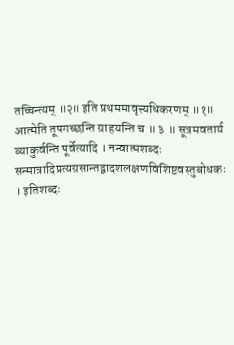तच्चिन्त्यम् ॥२॥ इति प्रथममावृत्त्यधिकरणम् ॥१॥ आत्मेति तूपगच्छन्ति ग्राहयन्ति च ॥ ३ ॥ सूत्रमवतार्य व्याकुर्वन्ति पूर्वेत्यादि । नन्वात्मशब्दः सन्मात्रादिप्रत्यग्रसान्तद्वादशलक्षणविशिष्टवस्तुबोधकः । इतिशब्दः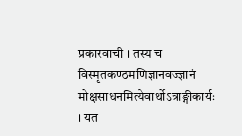प्रकारवाची । तस्य च विस्मृतकण्ठमणिज्ञानवज्ज्ञानं मोक्षसाधनमित्येवार्थोऽत्राङ्गीकार्यः । यत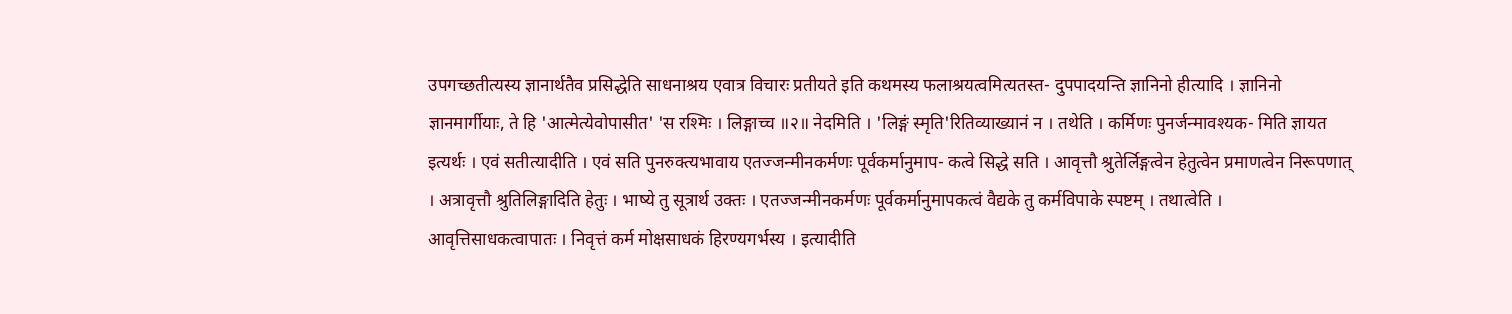उपगच्छतीत्यस्य ज्ञानार्थतैव प्रसिद्धेति साधनाश्रय एवात्र विचारः प्रतीयते इति कथमस्य फलाश्रयत्वमित्यतस्त- दुपपादयन्ति ज्ञानिनो हीत्यादि । ज्ञानिनो ज्ञानमार्गीयाः, ते हि 'आत्मेत्येवोपासीत' 'स रश्मिः । लिङ्गाच्च ॥२॥ नेदमिति । 'लिङ्गं स्मृति'रितिव्याख्यानं न । तथेति । कर्मिणः पुनर्जन्मावश्यक- मिति ज्ञायत इत्यर्थः । एवं सतीत्यादीति । एवं सति पुनरुक्त्यभावाय एतज्जन्मीनकर्मणः पूर्वकर्मानुमाप- कत्वे सिद्धे सति । आवृत्तौ श्रुतेर्लिङ्गत्वेन हेतुत्वेन प्रमाणत्वेन निरूपणात् । अत्रावृत्तौ श्रुतिलिङ्गादिति हेतुः । भाष्ये तु सूत्रार्थ उक्तः । एतज्जन्मीनकर्मणः पूर्वकर्मानुमापकत्वं वैद्यके तु कर्मविपाके स्पष्टम् । तथात्वेति । आवृत्तिसाधकत्वापातः । निवृत्तं कर्म मोक्षसाधकं हिरण्यगर्भस्य । इत्यादीति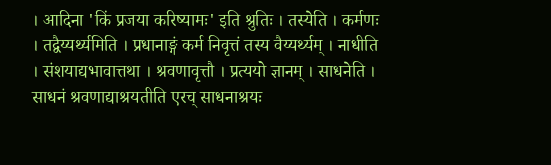। आदिना 'किं प्रजया करिष्यामः' इति श्रुतिः । तस्येति । कर्मणः । तद्वैय्यर्थ्यमिति । प्रधानाङ्गं कर्म निवृत्तं तस्य वैय्यर्थ्यम् । नाधीति । संशयाद्यभावात्तथा । श्रवणावृत्तौ । प्रत्ययो ज्ञानम् । साधनेति । साधनं श्रवणाद्याश्रयतीति एरच् साधनाश्रयः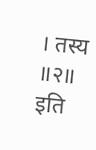। तस्य ॥२॥ इति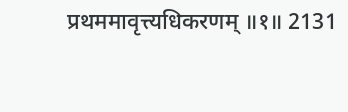प्रथममावृत्त्यधिकरणम् ॥१॥ 2131